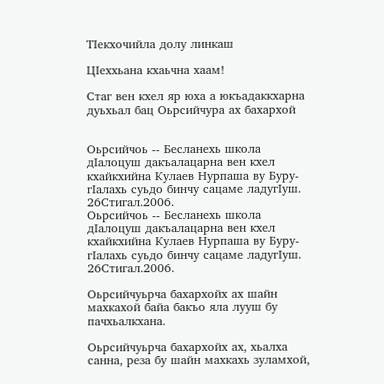ТIекхочийла долу линкаш

ЦIеххьана кхаьчна хаам!

Стаг вен кхел яр юха а юкъадаккхарна дуьхьал бац Оьрсийчура ах бахархой


Оьрсийчоь -- Бесланехь школа дIалоцуш дакъалацарна вен кхел кхайкхийна Кулаев Нурпаша ву Буру-гIалахь суьдо бинчу сацаме ладугIуш. 26Стигал.2006.
Оьрсийчоь -- Бесланехь школа дIалоцуш дакъалацарна вен кхел кхайкхийна Кулаев Нурпаша ву Буру-гIалахь суьдо бинчу сацаме ладугIуш. 26Стигал.2006.

Оьрсийчуьрча бахархойх ах шайн махкахой байа бакъо яла лууш бу пачхьалкхана.

Оьрсийчуьрча бахархойх ах, хьалха санна, реза бу шайн махкахь зуламхой,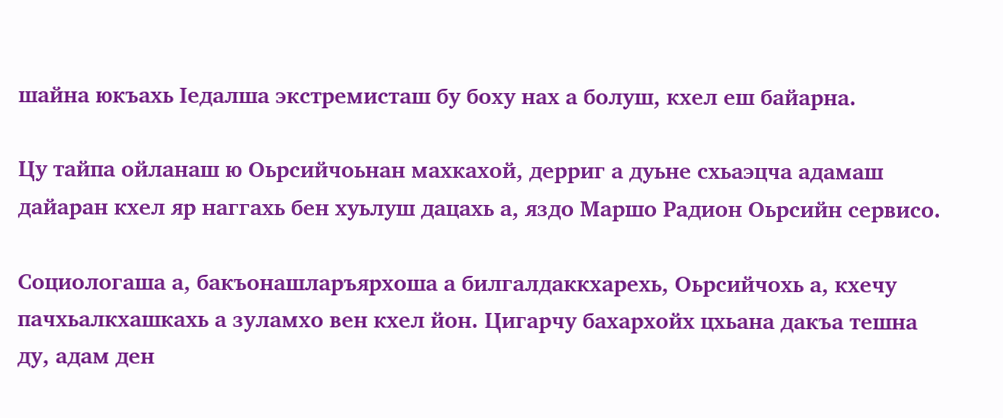шайна юкъахь Iедалша экстремисташ бу боху нах а болуш, кхел еш байарна.

Цу тайпа ойланаш ю Оьрсийчоьнан махкахой, дерриг а дуьне схьаэцча адамаш дайаран кхел яр наггахь бен хуьлуш дацахь а, яздо Маршо Радион Оьрсийн сервисо.

Социологаша а, бакъонашларъярхоша а билгалдаккхарехь, Оьрсийчохь а, кхечу пачхьалкхашкахь а зуламхо вен кхел йон. Цигарчу бахархойх цхьана дакъа тешна ду, адам ден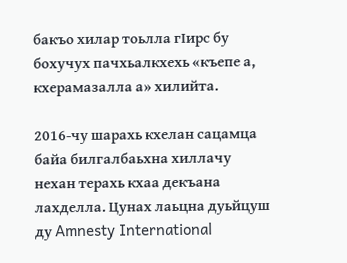бакъо хилар тоьлла гIирс бу бохучух пачхьалкхехь «къепе а, кхерамазалла а» хилийта.

2016-чу шарахь кхелан сацамца байа билгалбаьхна хиллачу нехан терахь кхаа декъана лахделла. Цунах лаьцна дуьйцуш ду Amnesty International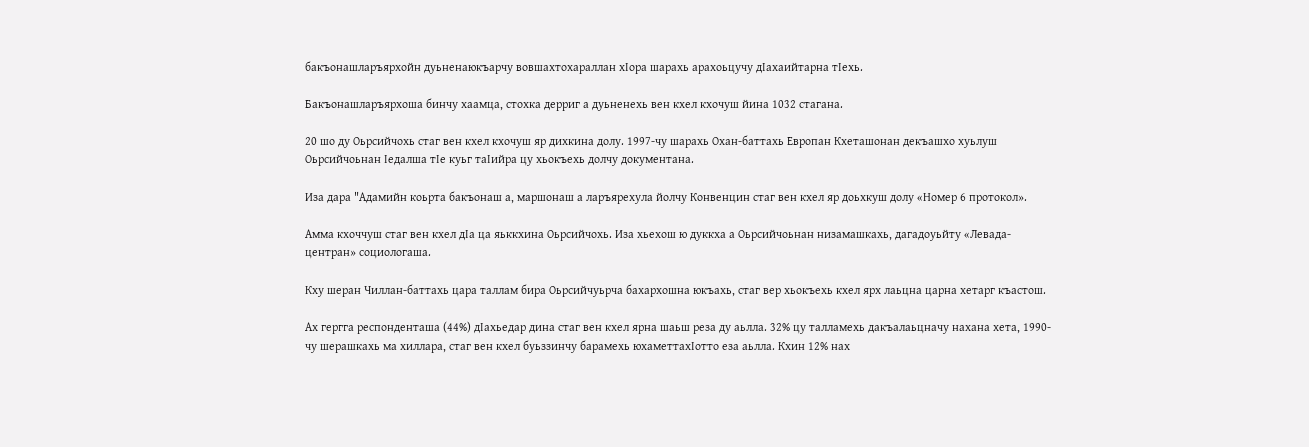бакъонашларъярхойн дуьненаюкъарчу вовшахтохараллан хIора шарахь арахоьцучу дIахаийтарна тIехь.

Бакъонашларъярхоша бинчу хаамца, стохка дерриг а дуьненехь вен кхел кхочуш йина 1032 стагана.

20 шо ду Оьрсийчохь стаг вен кхел кхочуш яр дихкина долу. 1997-чу шарахь Охан-баттахь Европан Кхеташонан декъашхо хуьлуш Оьрсийчоьнан Iедалша тIе куьг таIийра цу хьокъехь долчу документана.

Иза дара "Адамийн коьрта бакъонаш а, маршонаш а ларъярехула йолчу Конвенцин стаг вен кхел яр доьхкуш долу «Номер 6 протокол».

Амма кхоччуш стаг вен кхел дIа ца яьккхина Оьрсийчохь. Иза хьехош ю дуккха а Оьрсийчоьнан низамашкахь, дагадоуьйту «Левада-центран» социологаша.

Кху шеран Чиллан-баттахь цара таллам бира Оьрсийчуьрча бахархошна юкъахь, стаг вер хьокъехь кхел ярх лаьцна царна хетарг къастош.

Ах гергга респонденташа (44%) дIахьедар дина стаг вен кхел ярна шаьш реза ду аьлла. 32% цу талламехь дакъалаьцначу нахана хета, 1990-чу шерашкахь ма хиллара, стаг вен кхел буьззинчу барамехь юхаметтахIотто еза аьлла. Кхин 12% нах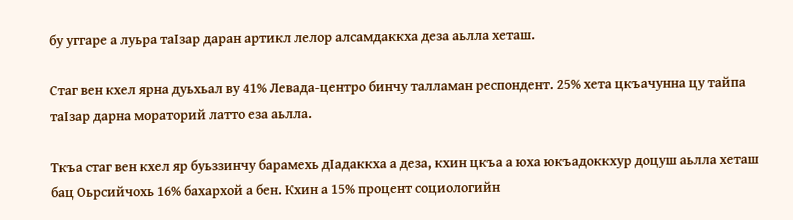бу уггаре а луьра таIзар даран артикл лелор алсамдаккха деза аьлла хеташ.

Стаг вен кхел ярна дуьхьал ву 41% Левада-центро бинчу талламан респондент. 25% хета цкъачунна цу тайпа таIзар дарна мораторий латто еза аьлла.

Ткъа стаг вен кхел яр буьззинчу барамехь дIадаккха а деза, кхин цкъа а юха юкъадоккхур доцуш аьлла хеташ бац Оьрсийчохь 16% бахархой а бен. Кхин а 15% процент социологийн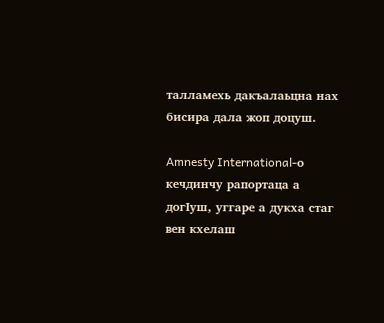талламехь дакъалаьцна нах бисира дала жоп доцуш.

Amnesty International-о кечдинчу рапортаца а догIуш, уггаре а дукха стаг вен кхелаш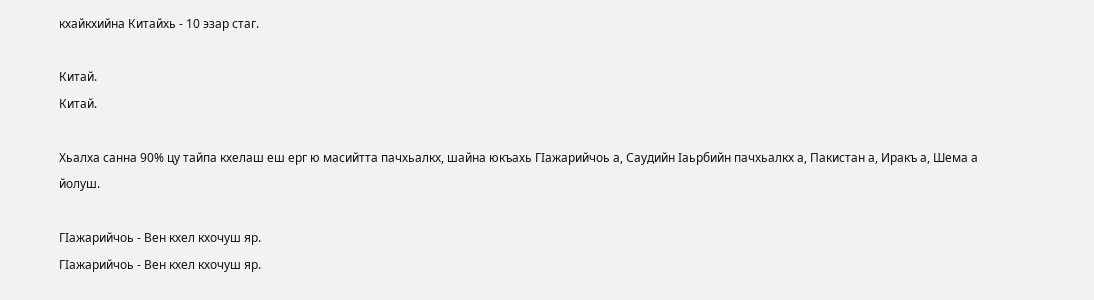кхайкхийна Китайхь - 10 эзар стаг.

Китай.
Китай.

Хьалха санна 90% цу тайпа кхелаш еш ерг ю масийтта пачхьалкх, шайна юкъахь ГIажарийчоь а, Саудийн Iаьрбийн пачхьалкх а, Пакистан а, Иракъ а, Шема а йолуш.

ГIажарийчоь - Вен кхел кхочуш яр.
ГIажарийчоь - Вен кхел кхочуш яр.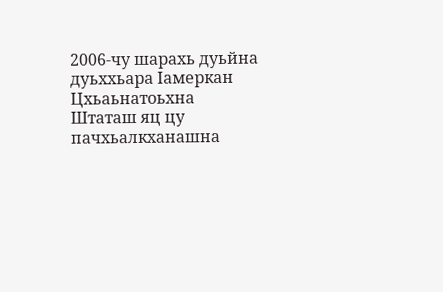2006-чу шарахь дуьйна дуьххьара Iамеркан Цхьаьнатоьхна Штаташ яц цу пачхьалкханашна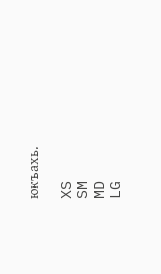юкъахь.

XS
SM
MD
LG